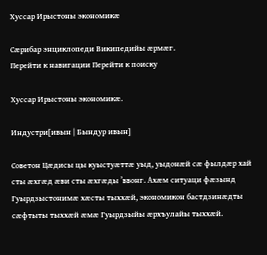Хуссар Ирыстоны экономикæ

Сæрибар энциклопеди Википедийы æрмæг.
Перейти к навигации Перейти к поиску

Хуссар Ирыстоны экономикæ.

Индустри[ивын | Бындур ивын]

Советон Цæдисы цы куыстуæттæ уыд, уыдонæй сæ фылдæр хай сты æхгæд æви сты æхгæды ’ввонг. Ахæм ситуаци фæзынд Гуырдзыстонимæ хæсты тыххæй, экономикон бастдзинæдты сæфтыты тыххæй æмæ Гуырдзыйы æрхъулайы тыххæй.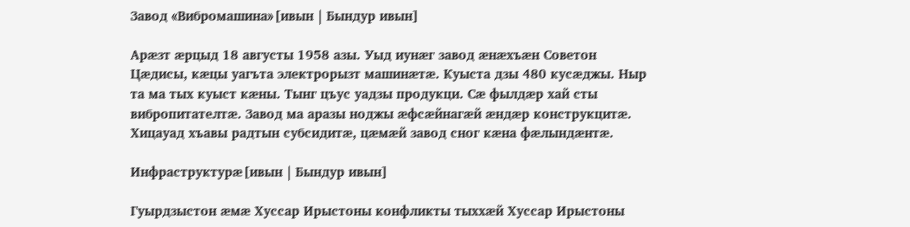Завод «Вибромашина»[ивын | Бындур ивын]

Арæзт æрцыд 18 августы 1958 азы. Уыд иунæг завод æнæхъæн Советон Цæдисы, кæцы уагъта электрорызт машинæтæ. Куыста дзы 480 кусæджы. Ныр та ма тых куыст кæны. Тынг цъус уадзы продукци. Сæ фылдæр хай сты вибропитателтæ. Завод ма аразы ноджы æфсæйнагæй æндæр конструкцитæ. Хицауад хъавы радтын субсидитæ, цæмæй завод сног кæна фæлындæнтæ.

Инфраструктурæ[ивын | Бындур ивын]

Гуырдзыстон æмæ Хуссар Ирыстоны конфликты тыххæй Хуссар Ирыстоны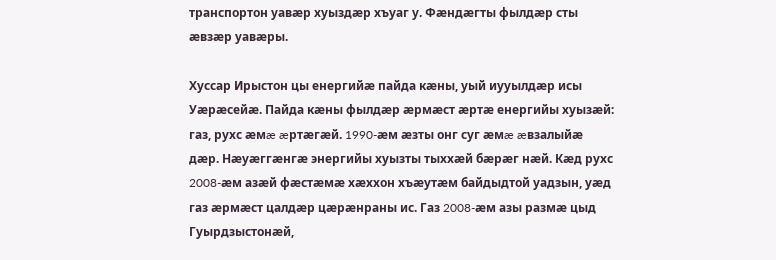транспортон уавæр хуыздæр хъуаг у. Фæндæгты фылдæр сты æвзæр уавæры.

Хуссар Ирыстон цы енергийæ пайда кæны, уый иууылдæр исы Уæрæсейæ. Пайда кæны фылдæр æрмæст æртæ енергийы хуызæй: газ, рухс æмæ æртæгæй. 1990-æм æзты онг суг æмæ æвзалыйæ дæр. Нæуæггæнгæ энергийы хуызты тыххæй бæрæг нæй. Кæд рухс 2008-æм азæй фæстæмæ хæххон хъæутæм байдыдтой уадзын, уæд газ æрмæст цалдæр цæрæнраны ис. Газ 2008-æм азы размæ цыд Гуырдзыстонæй,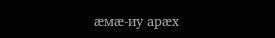æмæ-иу арæх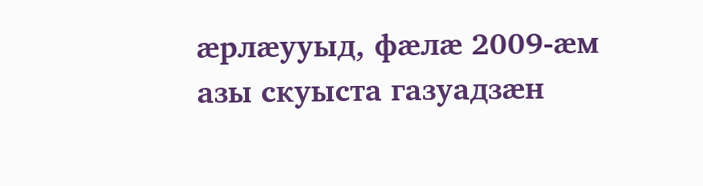æрлæууыд, фæлæ 2009-æм азы скуыста газуадзæн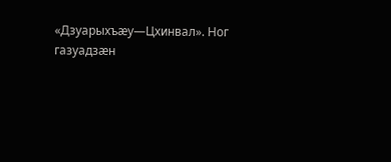«Дзуарыхъæу—Цхинвал». Ног газуадзæн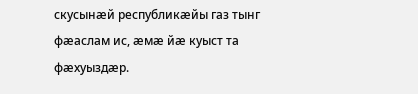скусынæй республикæйы газ тынг фæаслам ис, æмæ йæ куыст та фæхуыздæр.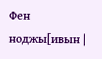Фен ноджы[ивын |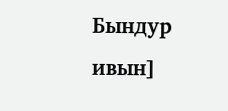Бындур ивын]